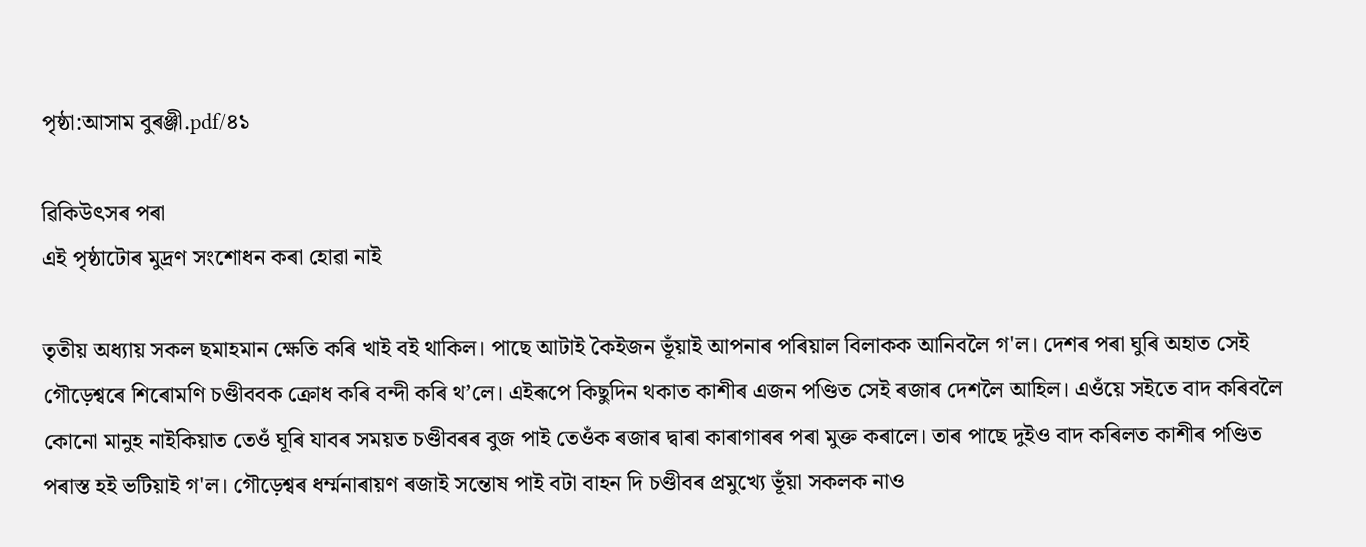পৃষ্ঠা:আসাম বুৰঞ্জী.pdf/৪১

ৱিকিউৎসৰ পৰা
এই পৃষ্ঠাটোৰ মুদ্ৰণ সংশোধন কৰা হোৱা নাই

তৃতীয় অধ্যায় সকল ছমাহমান ক্ষেতি কৰি খাই বই থাকিল। পাছে আটাই কৈইজন ভূঁয়াই আপনাৰ পৰিয়াল বিলাকক আনিবলৈ গ'ল। দেশৰ পৰা ঘুৰি অহাত সেই গৌড়েশ্বৰে শিৰোমণি চণ্ডীববক ক্ৰোধ কৰি বন্দী কৰি থ’লে। এইৰূপে কিছুদিন থকাত কাশীৰ এজন পণ্ডিত সেই ৰজাৰ দেশলৈ আহিল। এওঁয়ে সইতে বাদ কৰিবলৈ কোনো মানুহ নাইকিয়াত তেওঁ ঘূৰি যাবৰ সময়ত চণ্ডীবৰৰ বুজ পাই তেওঁক ৰজাৰ দ্বাৰা কাৰাগাৰৰ পৰা মুক্ত কৰালে। তাৰ পাছে দুইও বাদ কৰিলত কাশীৰ পণ্ডিত পৰাস্ত হই ভটিয়াই গ'ল। গৌড়েশ্বৰ ধৰ্ম্মনাৰায়ণ ৰজাই সন্তোষ পাই বটা বাহন দি চণ্ডীবৰ প্ৰমুখ্যে ভূঁয়া সকলক নাও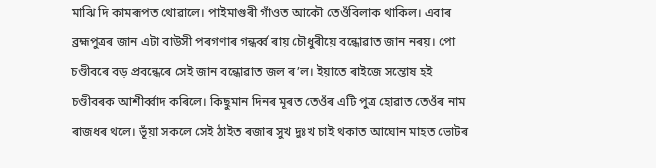মাঝি দি কামৰূপত থোৱালে। পাইমাগুৰী গাঁওত আকৌ তেওঁবিলাক থাকিল। এবাৰ ব্ৰহ্মপুত্ৰৰ জান এটা বাউসী পৰগণাৰ গন্ধৰ্ব্ব ৰায় চৌধুৰীয়ে বন্ধোৱাত জান নৰয়। পো চণ্ডীবৰে বড় প্ৰবন্ধেৰে সেই জান বন্ধোৱাত জল ৰ’ল। ইয়াতে ৰাইজে সন্তোষ হই চণ্ডীবৰক আশীৰ্ব্বাদ কৰিলে। কিছুমান দিনৰ মূৰত তেওঁৰ এটি পুত্ৰ হোৱাত তেওঁৰ নাম ৰাজধৰ থলে। ভূঁয়া সকলে সেই ঠাইত ৰজাৰ সুখ দুঃখ চাই থকাত আঘোন মাহত ভোটৰ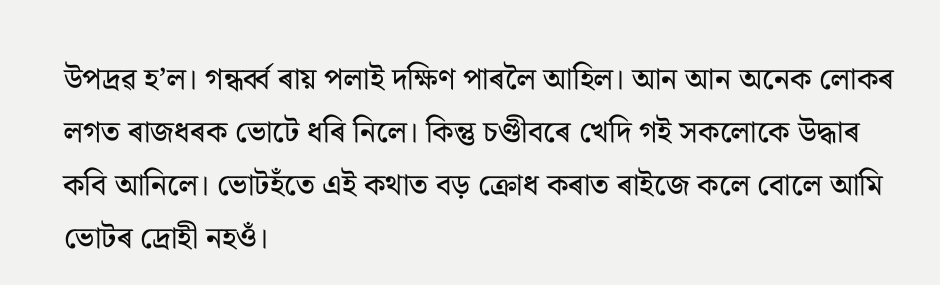উপদ্ৰৱ হ’ল। গন্ধৰ্ব্ব ৰায় পলাই দক্ষিণ পাৰলৈ আহিল। আন আন অনেক লোকৰ লগত ৰাজধৰক ভোটে ধৰি নিলে। কিন্তু চণ্ডীবৰে খেদি গই সকলোকে উদ্ধাৰ কবি আনিলে। ভোটহঁতে এই কথাত বড় ক্ৰোধ কৰাত ৰাইজে কলে বোলে আমি ভোটৰ দ্ৰোহী নহওঁ।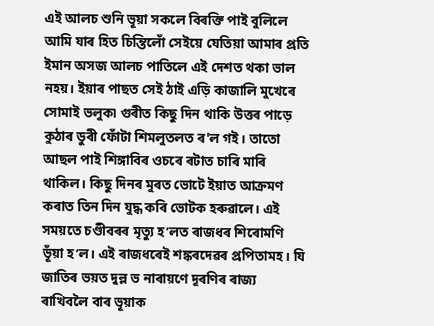এই আলচ শুনি ভূয়া সকলে বিৰক্তি পাই বুলিলে আমি যাৰ হিত চিন্তিলোঁ সেইয়ে যেতিয়া আমাৰ প্ৰতি ইমান অসজ আলচ পাতিলে এই দেশত থকা ভাল নহয়। ইয়াৰ পাছত সেই ঠাই এড়ি কাজালি মুখেৰে সোমাই ভলুক৷ গুৰীত কিছু দিন থাকি উত্তৰ পাড়ে কুঠাৰ ডুৰী ফোঁটা শিমলুতলত ৰ'ল গই। তাতো আছল পাই শিঙ্গাবিৰ ওচৰে ৰটাত চাৰি মাৰি থাকিল। কিছু দিনৰ মুৰত ভোটে ইয়াত আক্ৰমণ কৰাত তিন দিন যুদ্ধ কৰি ভোটক হৰুৱালে। এই সময়তে চণ্ডীবৰৰ মৃত্যু হ’লত ৰাজধৰ শিৰোমণি ভূঁয়া হ’ল। এই ৰাজধৰেই শঙ্কৰদেৱৰ প্ৰপিতামহ। যি জাতিৰ ভয়ত দুল্ল ভ নাৰায়ণে দূৰণিৰ ৰাজ্য ৰাখিবলৈ বাৰ ভূয়াক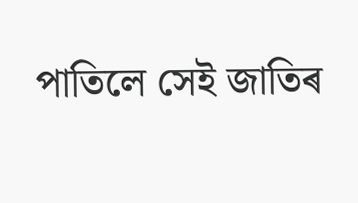পাতিলে সেই জাতিৰ